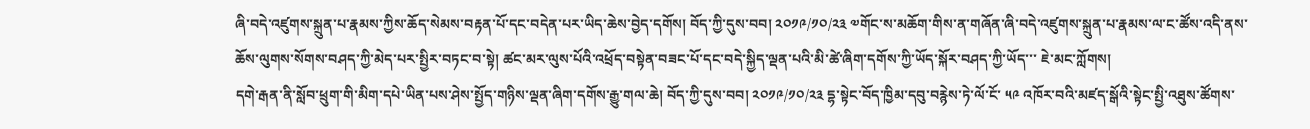ཞི་བདེ་འཛུགས་སྐྲུན་པ་རྣམས་ཀྱིས་ཆོད་སེམས་བརྟན་པོ་དང་བདེན་པར་ཡིད་ཆེས་བྱེད་དགོས། བོད་ཀྱི་དུས་བབ། ༢༠༡༩/༡༠/༢༣ ༧གོང་ས་མཆོག་གིས་ན་གཞོན་ཞི་བདེ་འཛུགས་སྐྲུན་པ་རྣམས་ལ་ང་ཚོས་འདི་ནས་ཆོས་ལུགས་སོགས་བཤད་ཀྱི་མེད་པར་སྤྱིར་བཏང་བ་སྟེ། ཚང་མར་ལུས་པོའི་འཕྲོད་བསྟེན་བཟང་པོ་དང་བདེ་སྐྱིད་ལྡན་པའི་མི་ཚེ་ཞིག་དགོས་ཀྱི་ཡོད་སྐོར་བཤད་ཀྱི་ཡོད་་་ ཇེ་མང་ཀློགས།
དགེ་རྒན་ནི་སློབ་ཕྲུག་གི་མིག་དཔེ་ཡིན་པས་ཤེས་སྤྱོད་གཉིས་ལྡན་ཞིག་དགོས་རྒྱུ་གལ་ཆེ། བོད་ཀྱི་དུས་བབ། ༢༠༡༩/༡༠/༢༣ དྷ་སྟེང་བོད་ཁྱིམ་དབུ་བརྙེས་ཏེ་ལོ་ངོ་ ༥༩ འཁོར་བའི་མཛད་སྒོའི་སྟེང་སྤྱི་འཐུས་ཚོགས་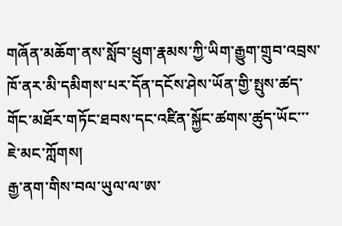གཞོན་མཆོག་ནས་སློབ་ཕྲུག་རྣམས་ཀྱི་ཡིག་རྒྱུག་གྲུབ་འབྲས་ཁོ་ནར་མི་དམིགས་པར་དོན་དངོས་ཤེས་ཡོན་གྱི་སྤུས་ཚད་གོང་མཐོར་གཏོང་ཐབས་དང་འཛིན་སྐྱོང་ཚགས་ཚུད་ཡོང་་་ ཇེ་མང་ཀློགས།
རྒྱ་ནག་གིས་བལ་ཡུལ་ལ་ཨ་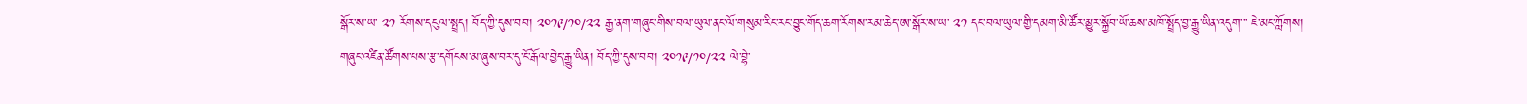སྒོར་ས་ཡ་ ༢༡ རོགས་དངུལ་སྤྲད། བོད་ཀྱི་དུས་བབ། ༢༠༡༩/༡༠/༢༢ རྒྱ་ནག་གཞུང་གིས་བལ་ཡུལ་ནང་ལོ་གསུམ་རིང་རང་བྱུང་གོད་ཆག་རོགས་རམ་ཆེད་ཨ་སྒོར་ས་ཡ་ ༢༡ དང་བལ་ཡུལ་གྱི་དམག་མི་ཚོར་མྱུར་སྐྱོབ་ཡོ་ཆས་མཁོ་སྤྲོད་བྱ་རྒྱུ་ཡིན་འདུག་་་ ཇེ་མང་ཀློགས།
གཞུང་འཛིན་ཚོགས་པས་རྩ་དགོངས་མ་ཞུས་བར་དུ་ངོ་རྒོལ་བྱེད་རྒྱུ་ཡིན། བོད་ཀྱི་དུས་བབ། ༢༠༡༩/༡༠/༢༢ ལེ་བྷེ་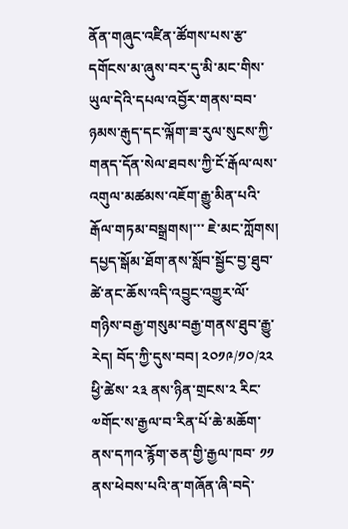ནོན་གཞུང་འཛིན་ཚོགས་པས་རྩ་དགོངས་མ་ཞུས་བར་དུ་མི་མང་གིས་ཡུལ་དེའི་དཔལ་འབྱོར་གནས་བབ་ཉམས་རྒུད་དང་ལྐོག་ཟ་རུལ་སུངས་ཀྱི་གནད་དོན་སེལ་ཐབས་ཀྱི་ངོ་རྒོལ་ལས་འགུལ་མཚམས་འཇོག་རྒྱུ་མིན་པའི་རྒོལ་གཏམ་བསྒྲགས།་་་ ཇེ་མང་ཀློགས།
དཔྱད་སྒོམ་ཐོག་ནས་སློབ་སྦྱོང་བྱ་ཐུབ་ཚེ་ནང་ཆོས་འདི་འབྱུང་འགྱུར་ལོ་གཉིས་བརྒྱ་གསུམ་བརྒྱ་གནས་ཐུབ་རྒྱུ་རེད། བོད་ཀྱི་དུས་བབ། ༢༠༡༩/༡༠/༢༢ ཕྱི་ཚེས་ ༢༣ ནས་ཉིན་གྲངས་༢ རིང་༧གོང་ས་རྒྱལ་བ་རིན་པོ་ཆེ་མཆོག་ནས་དཀའ་རྙོག་ཅན་གྱི་རྒྱལ་ཁབ་ ༡༡ ནས་ཕེབས་པའི་ན་གཞོན་ཞི་བདེ་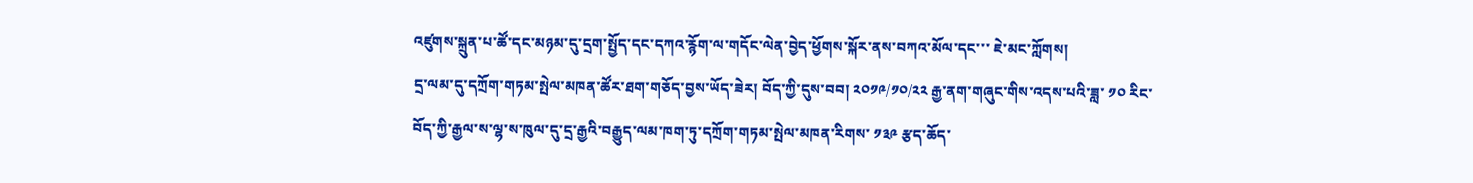འཛུགས་སྐྲུན་པ་ཚོ་དང་མཉམ་དུ་དྲག་སྤྱོད་དང་དཀའ་རྙོག་ལ་གདོང་ལེན་བྱེད་ཕྱོགས་སྐོར་ནས་བཀའ་མོལ་དང་་་ ཇེ་མང་ཀློགས།
དྲ་ལམ་དུ་དཀྲོག་གཏམ་སྤེལ་མཁན་ཚོར་ཐག་གཅོད་བྱས་ཡོད་ཟེར། བོད་ཀྱི་དུས་བབ། ༢༠༡༩/༡༠/༢༢ རྒྱ་ནག་གཞུང་གིས་འདས་པའི་ཟླ་ ༡༠ རིང་བོད་ཀྱི་རྒྱལ་ས་ལྷ་ས་ཁུལ་དུ་དྲ་རྒྱའི་བརྒྱུད་ལམ་ཁག་ཏུ་དཀྲོག་གཏམ་སྤེལ་མཁན་རིགས་ ༡༣༩ རྩད་ཆོད་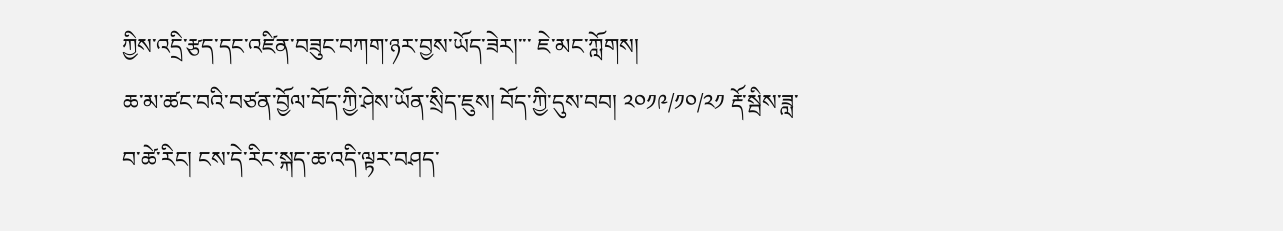ཀྱིས་འདྲི་རྩད་དང་འཛིན་བཟུང་བཀག་ཉར་བྱས་ཡོད་ཟེར།་་་ ཇེ་མང་ཀློགས།
ཆ་མ་ཚང་བའི་བཙན་བྱོལ་བོད་ཀྱི་ཤེས་ཡོན་སྲིད་ཇུས། བོད་ཀྱི་དུས་བབ། ༢༠༡༩/༡༠/༢༡ རྡོ་སྦིས་ཟླ་བ་ཚེ་རིང། ངས་དེ་རིང་སྐད་ཆ་འདི་ལྟར་བཤད་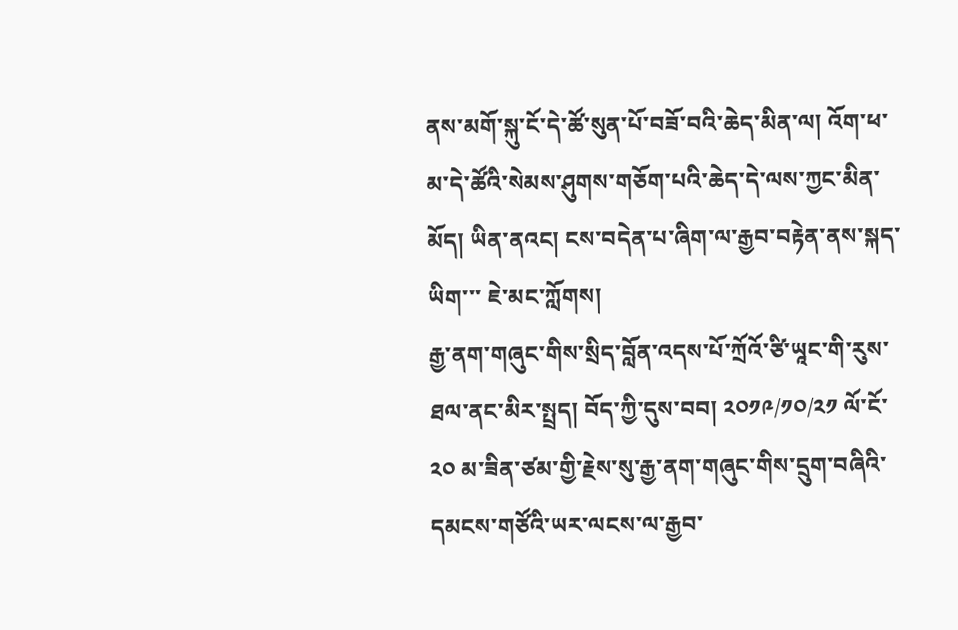ནས་མགོ་སྐུ་ངོ་དེ་ཚོ་སུན་པོ་བཟོ་བའི་ཆེད་མིན་ལ། འོག་ཕ་མ་དེ་ཚོའི་སེམས་ཤུགས་གཅོག་པའི་ཆེད་དེ་ལས་ཀྱང་མིན་མོད། ཡིན་ནའང། ངས་བདེན་པ་ཞིག་ལ་རྒྱབ་བརྟེན་ནས་སྐད་ཡིག་་་ ཇེ་མང་ཀློགས།
རྒྱ་ནག་གཞུང་གིས་སྲིད་བློན་འདས་པོ་ཀྲོའོ་ཙི་ཡཱང་གི་རུས་ཐལ་ནང་མིར་སྤྲད། བོད་ཀྱི་དུས་བབ། ༢༠༡༩/༡༠/༢༡ ལོ་ངོ་ ༢༠ མ་ཟིན་ཙམ་གྱི་རྗེས་སུ་རྒྱ་ནག་གཞུང་གིས་དྲུག་བཞིའི་དམངས་གཙོའི་ཡར་ལངས་ལ་རྒྱབ་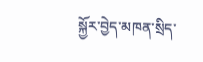སྐྱོར་བྱེད་མཁན་སྲིད་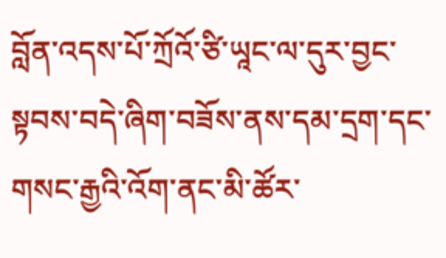བློན་འདས་པོ་ཀྲོའོ་ཙི་ཡཱང་ལ་དུར་བྱང་སྟབས་བདེ་ཞིག་བཟོས་ནས་དམ་དྲག་དང་གསང་རྒྱའི་འོག་ནང་མི་ཚོར་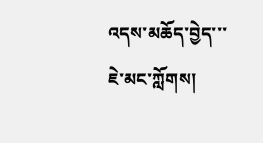འདས་མཆོད་བྱེད་་་ ཇེ་མང་ཀློགས།